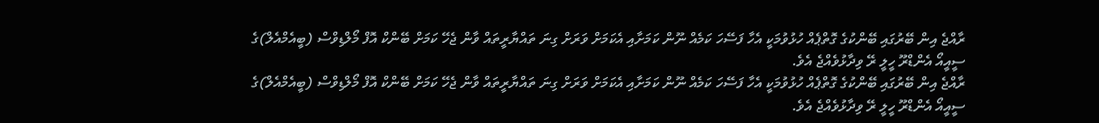ރާއްޖެ އިން ބޭރުގައި ބޭންކުގެ ގޮތްޕެއް ހުޅުވުމަކީ އެހާ ފަސޭހަ ކަމެއް ނޫން ކަމަށާއި އެކަމަށް ވަރަށް ގިނަ ތައްޔާރީތައް ވާން ޖެހޭ ކަމަށް ބޭންކް އޮފް މޯލްޑިވްސް (ބީއެމްއެލް)ގެ ސީއީއޯ އެންޑްރޫ ހީލީ ރޭ ވިދާޅުވެއްޖެ އެވެ.
ރާއްޖެ އިން ބޭރުގައި ބޭންކުގެ ގޮތްޕެއް ހުޅުވުމަކީ އެހާ ފަސޭހަ ކަމެއް ނޫން ކަމަށާއި އެކަމަށް ވަރަށް ގިނަ ތައްޔާރީތައް ވާން ޖެހޭ ކަމަށް ބޭންކް އޮފް މޯލްޑިވްސް (ބީއެމްއެލް)ގެ ސީއީއޯ އެންޑްރޫ ހީލީ ރޭ ވިދާޅުވެއްޖެ އެވެ.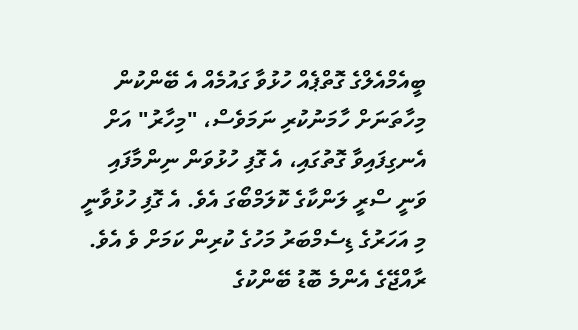ބީއެމްއެލްގެ ގޮތްޕެއް ހުޅުވާ ގައުމެއް އެ ބޭންކުން މިހާތަނަށް ހާމަނުކުރި ނަމަވެސް، "މިހާރު" އަށް އެނގިފައިވާ ގޮތުގައި، އެ ގޮފި ހުޅުވަން ނިންމާފައި ވަނީ ސްރީ ލަންކާގެ ކޮލަމްބޯގަ އެވެ. އެ ގޮފި ހުޅުވާނީ މި އަހަރުގެ ޑިސެމްބަރު މަހުގެ ކުރިން ކަމަށް ވެ އެވެ.
ރާއްޖޭގެ އެންމެ ބޮޑު ބޭންކުގެ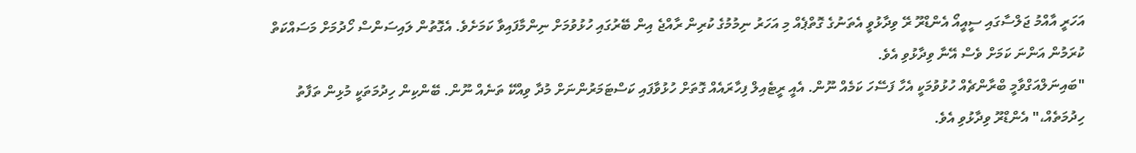އަހަރީ އާއްމު ޖަލްސާގައި ސީއީއޯ އެންޑްރޫ ރޭ ވިދާޅުވީ އެތަނުގެ ގޮތްޕެއް މި އަހަރު ނިމުމުގެ ކުރިން ރާއްޖެ އިން ބޭރުގައި ހުޅުވުމަށް ނިންމާފައިވާ ކަމަށެވެ. އެގޮތުން ލައިސަންސް ހޯދުމަށް މަސައްކަތް ކުރަމުން އަންނަ ކަމަށް ވެސް އޭނާ ވިދާޅުވި އެވެ.
"ބައިނަލްއަގްވާމީ ބްރާންޗެއް ހުޅުވުމަކީ އެހާ ފަސޭހަ ކަމެއް ނޫން. އެއީ ރީޓެއިލް ފިހާރައެއް ގޮތަށް ހުޅުވާފައި ކަސްޓަމަރުންނަށް މުދާ ވިއްކޭ ތަނެއް ނޫން. ބޭންކިން ހިދުމަތަކީ މުޅިން ތަފާތު ހިދުމަތެއް،" އެންޑްރޫ ވިދާޅުވި އެވެ.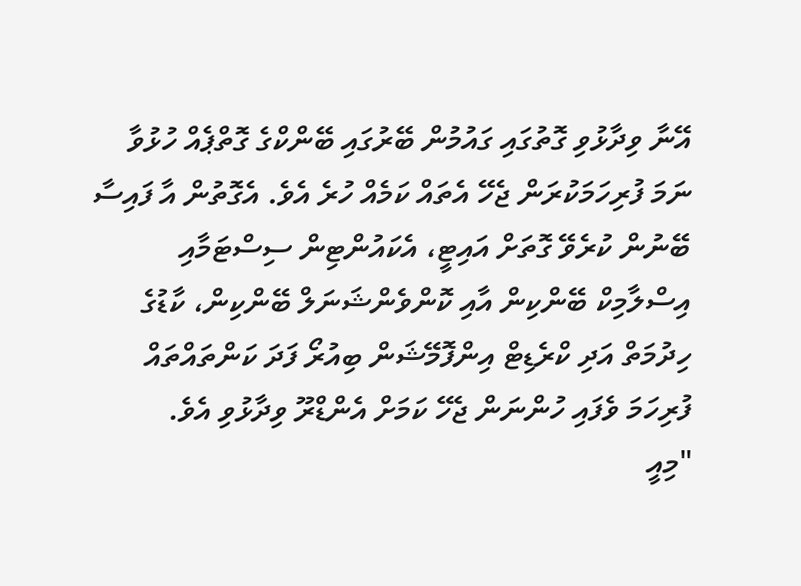އޭނާ ވިދާޅުވި ގޮތުގައި ގައުމުން ބޭރުގައި ބޭންކްގެ ގޮތްޕެއް ހުޅުވާ ނަމަ ފުރިހަމަކުރަން ޖެހޭ އެތައް ކަމެއް ހުރެ އެވެ. އެގޮތުން އާ ފައިސާ ބޭނުން ކުރެވޭ ގޮތަށް އައިޓީ، އެކައުންޓިން ސިސްޓަމާއި އިސްލާމިކް ބޭންކިން އާއި ކޮންވެންޝަނަލް ބޭންކިން، ކާޑުގެ ހިދުމަތް އަދި ކްރެޑިޓް އިންފޮމޭޝަން ބިއުރޯ ފަދަ ކަންތައްތައް ފުރިހަމަ ވެފައި ހުންނަން ޖެހޭ ކަމަށް އެންޑްރޫ ވިދާޅުވި އެވެ.
"މިއީ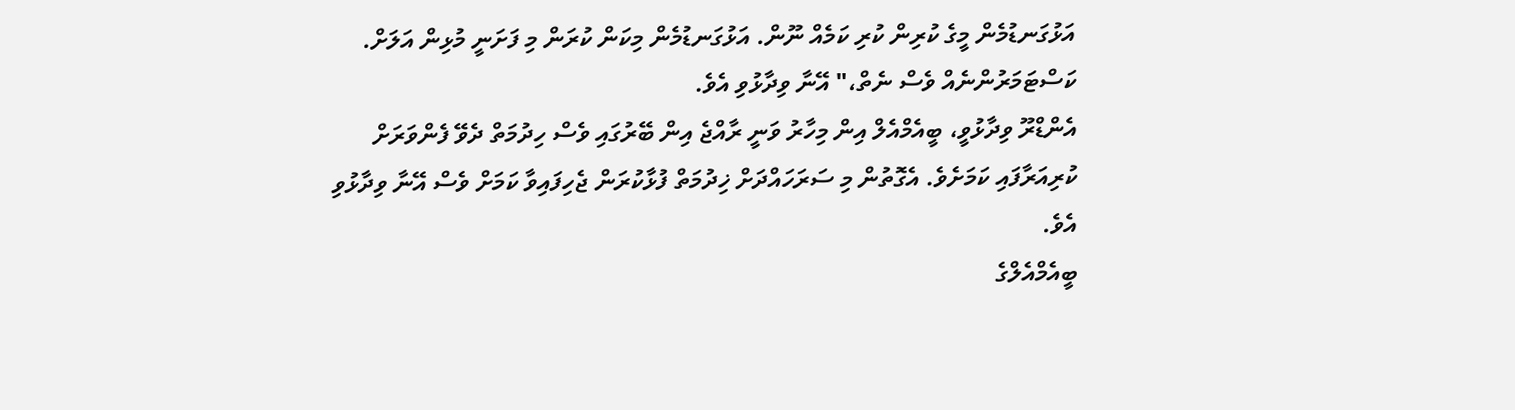އަޅުގަނޑުމެން މީގެ ކުރިން ކުރި ކަމެއް ނޫން. އަޅުގަނޑުމެން މިކަން ކުރަން މި ފަށަނީ މުޅިން އަލަށް. ކަސްޓަމަރުންނެއް ވެސް ނެތް،" އޭނާ ވިދާޅުވި އެވެ.
އެންޑްރޫ ވިދާޅުވީ، ބީއެމްއެލް އިން މިހާރު ވަނީ ރާއްޖެ އިން ބޭރުގައި ވެސް ހިދުމަތް ދެވޭ ފެންވަރަށް ކުރިއަރާފައި ކަމަށެވެ. އެގޮތުން މި ސަރަހައްދަށް ޚިދުމަތް ފުޅާކުރަން ޖެހިފައިވާ ކަމަށް ވެސް އޭނާ ވިދާޅުވި އެވެ.
ބީއެމްއެލްގެ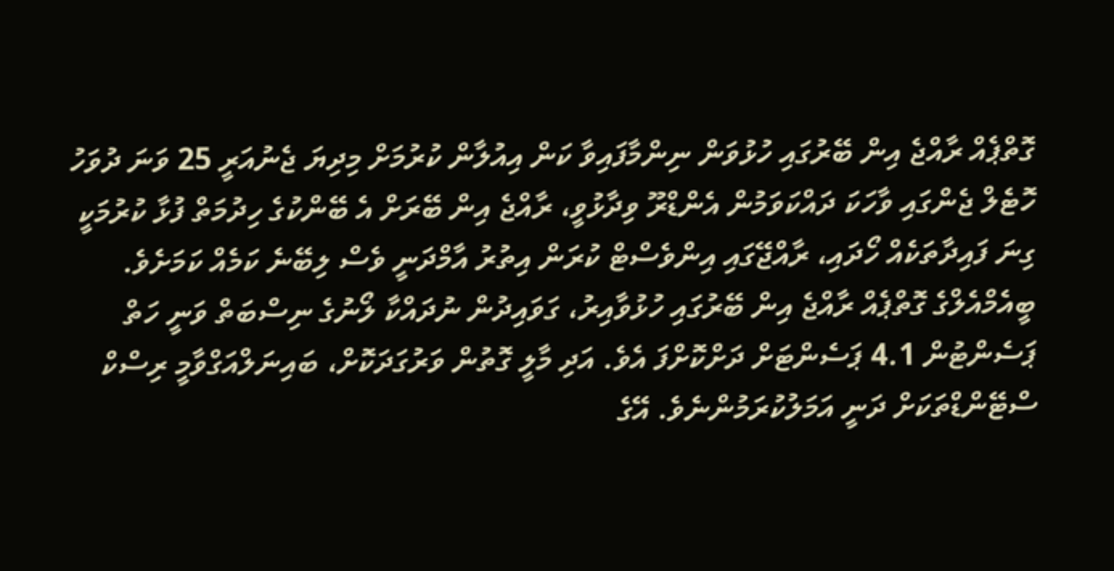ގޮތްޕެއް ރާއްޖެ އިން ބޭރުގައި ހުޅުވަން ނިންމާފައިވާ ކަން އިއުލާން ކުރުމަށް މިދިޔަ ޖެނުއަރީ 25 ވަނަ ދުވަހު ހޮޓެލް ޖެންގައި ވާހަކަ ދައްކަވަމުން އެންޑްރޫ ވިދާޅުވީ، ރާއްޖެ އިން ބޭރަށް އެ ބޭންކުގެ ހިދުމަތް ފުޅާ ކުރުމަކީ ގިނަ ފައިދާތަކެއް ހޯދައި، ރާއްޖޭގައި އިންވެސްޓް ކުރަން އިތުރު އާމްދަނީ ވެސް ލިބޭނެ ކަމެއް ކަމަށެވެ.
ބީއެމްއެލްގެ ގޮތްޕެއް ރާއްޖެ އިން ބޭރުގައި ހުޅުވާއިރު، ގަވައިދުން ނުދައްކާ ލޯނުގެ ނިސްބަތް ވަނީ ހަތް ޕަސެންޓުން 4.1 ޕަސެންޓަށް ދަށްކޮށްފަ އެވެ. އަދި މާލީ ގޮތުން ވަރުގަދަކޮށް، ބައިނަލްއަގްވާމީ ރިސްކް ސްޓޭންޑްތަކަށް ދަނީ އަމަލުކުރަމުންނެވެ. އޭގެ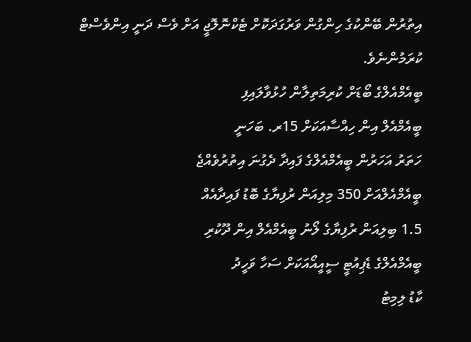އިތުރުން ބޭންކުގެ ހިންގުން ވަރުގަދަކޮށް ޓެކްނޮލޮޖީ އަށް ވެސް ދަނީ އިންވެސްޓް ކުރަމުންނެވެ.
ބީއެމްއެލްގެ ބޯޑަށް ކުރިމަތިލާން ހުޅުވާލައިފި
ބީއެމްއެލް އިން ހިއްސާއަކަށް 15ރ. ބަހަނީ
ހަތަރު އަހަރުން ބީއެމްއެލްގެ ފައިދާ ދެގުނަ އިތުރުވެއްޖެ
ބީއެމްއެލްއަށް 350 މިލިއަން ރުފިޔާގެ ބޮޑު ފައިދާއެއް
1.5 ބިލިއަން ރުފިޔާގެ ލޯނު ބީއެމްއެލް އިން ދޫކުރި
ބީއެމްއެލްގެ ޑެޕިއުޓީ ސީއީއޯއަކަށް ސަހާ ވަހީދު
ކާޑު ލިމިޓު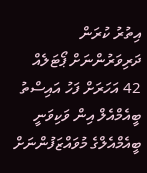އިތުރު ކުރަން ދަރިވަރުންނަށް ޕޯޓަލެއް
42 އަހަރަށް ފަހު އައިސްތު ބީއެމްއެލް އިން ވަކިވަނީ
ބީއެމްއެލްގެ މުވައްޒަފުންނަށް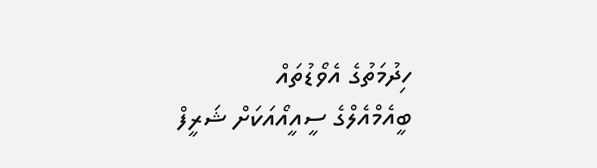ހިދުމަތުގެ އެވޯޑުތައް
ބީއެމްއެލްގެ ސީއީއޯއަކަށް ޝަރީފް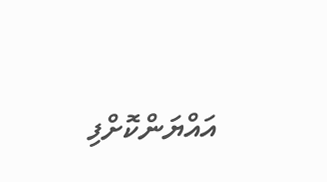އައްޔަންކޮށްފި